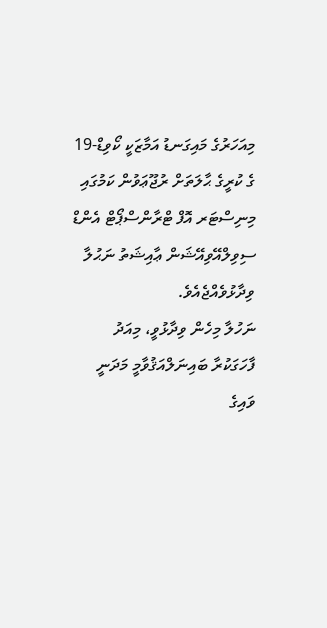މިއަހަރުގެ މައިގަނޑު އަމާޒަކީ ކޯވިޑް-19 ގެ ކުރީގެ ޙާލަތަށް ރުޖޫޢަވުން ކަމުގައި މިނިސްޓަރ އޮފް ޓްރާންސްޕޯޓް އެންޑް ސިވިލްއޭވިއޭޝަން ޢާއިޝަތު ނަޙުލާ ވިދާޅުވެއްޖެއެވެ.
ނަހުލާ މިހެން ވިދާޅުވީ، މިއަދު ފާހަގަކުރާ ބައިނަލްއަޤުވާމީ މަދަނީ ވައިގެ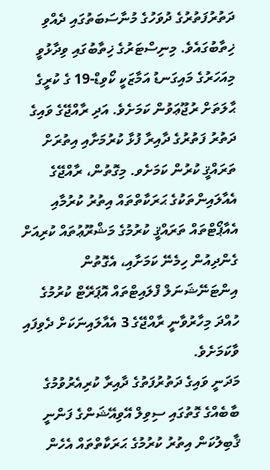ދަތުރުފަތުރުގެ ދުވަހުގެ މުނާސަބަތުގައި ދެއްވި ޚިތާބުގައެވެ. މިނިސްޓަރުގެ ޚިތާބުގައި ވިދާޅުވީ މިއަހަރުގެ މައިގަނޑު އަމާޒަކީ ކޯވިޑް-19 ގެ ކުރީގެ ޙާލަތަށް ރުޖޫޢަވުން ކަމަށެވެ. އަދި ރާއްޖޭގެ ވައިގެ ދަތުރު ފަތުރުގެ ދާއިރާ ފުޅާ ކުރުމަށާއި އިތުރަށް ތަރައްޤީ ކުރުން ކަމަށެވ. މިގޮތުން، ރާއްޖޭގެ އެއާލައިންތަކުގެ ޙަރަކާތްތައް އިތުރު ކުރުމާއި އެއާޕޯޓްތައް ތަރައްޤީ ކުރުމުގެ މަޝްރޫޢުތައް ކުރިއަށް ގެންދިއުން ހިމެނޭ ކަމަށާއި، އެގޮތުން އިންޓަނޭޝަނަލް ފްލައިޓްތައް އޮޕަރޭޓް ކުރުމުގެ ހުއްދަ މިހާރުވާނީ ރާއްޖޭގެ 3 އެއާލައިނަކަށް ދެވިފައި ވާކަމަށެވެ.
މަދަނީ ވައިގެ ދަތުރުފަތުގެ ދާއިރާ ކުރިއެރުވުމުގެ ބާބެއްގެ ގޮތުގައި ސިވިލް އޭވިއޭޝަންގެ ފަންނީ ޤާބިލުކަން އިތުރު ކުރުމުގެ ޙަރަކާތްތައް އެހެން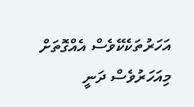އަހަރުތަކެކޭވެސް އެއްގޮތަށް މިއަހަރުވެސް ދަނީ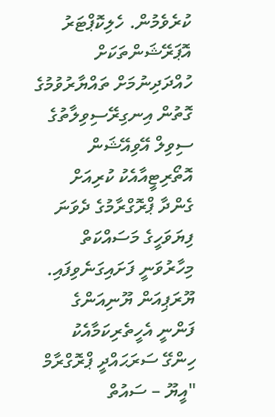ކުރެވެމުން. ހެލިކޮޕްޓަރު އޮޕަރޭޝަންތަކަށް ހުއްދަދިނުމަށް ތައްޔާރުވުމުގެ ގޮތުން އިނގިރޭސިވިލާތުގެ ސިވިލް އޭވިއޭޝަން އޮތޯރިޓީއާއެކު ކުރިއަށް ގެންދާ ޕްރޮގްރާމުގެ ދެވަނަ ފިޔަވަހީގެ މަސައްކަތް މިހާރުވަނީ ފަށައިގަނެވިފައި. ޔޫރަޕިއަން ޔޫނިއަންގެ ފަންނީ އެހީތެރިކަމާއެކު ހިންގޭ ސަރަޙައްދީ ޕްރޮގްރާމް "އީޔޫ – ސައުތް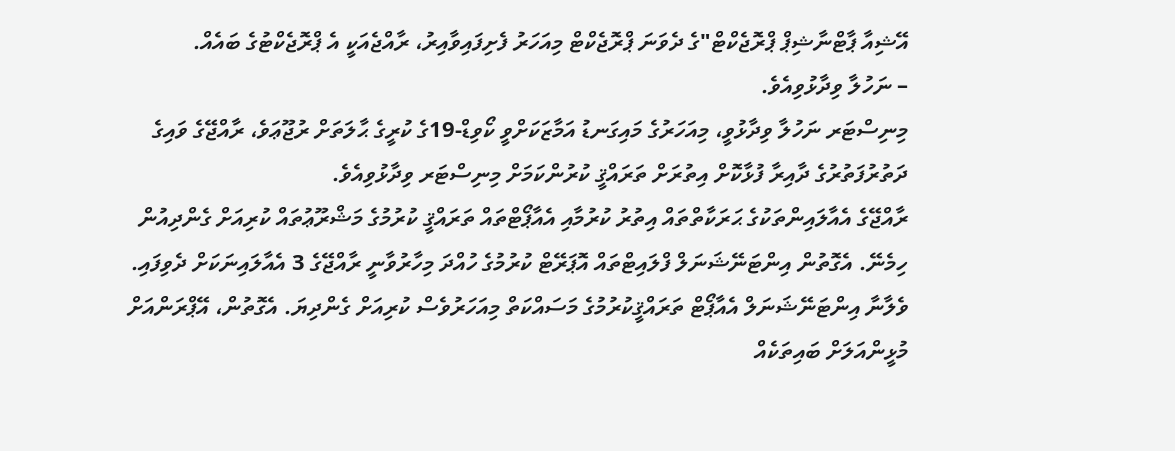އޭޝިއާ ޕާޓްނާޝިޕް ޕްރޮޖެކްޓް"ގެ ދެވަނަ ޕްރޮޖެކްޓް މިއަހަރު ފެށިފައިވާއިރު، ރާއްޖެއަކީ އެ ޕްރޮޖެކްޓުގެ ބައެއް.
– ނަހުލާ ވިދާޅުވިއެވެ.
މިނިސްޓަރ ނަހުލާ ވިދާޅުވީ، މިއަހަރުގެ މައިގަނޑު އަމާޒަކަށްވީ ކޯވިޑް-19ގެ ކުރީގެ ޙާލަތަށް ރުޖޫޢަވެ، ރާއްޖޭގެ ވައިގެ ދަތުރުފަތުރުގެ ދާއިރާ ފުޅާކޮށް އިތުރަށް ތަރައްޤީ ކުރުންކަމަށް މިނިސްޓަރ ވިދާޅުވިއެވެ.
ރާއްޖޭގެ އެއާލައިންތަކުގެ ޙަރަކާތްތައް އިތުރު ކުރުމާއި އެއާޕޯޓްތައް ތަރައްޤީ ކުރުމުގެ މަޝްރޫޢުތައް ކުރިއަށް ގެންދިއުން ހިމެނޭ. އެގޮތުން އިންޓަނޭޝަނަލް ފްލައިޓްތައް އޮޕަރޭޓް ކުރުމުގެ ހުއްދަ މިހާރުވާނީ ރާއްޖޭގެ 3 އެއާލައިނަކަށް ދެވިފައި. ވެލާނާ އިންޓަނޭޝަނަލް އެއާޕޯޓް ތަރައްޤީކުރުމުގެ މަސައްކަތް މިއަހަރުވެސް ކުރިއަށް ގެންދިޔަ. އެގޮތުން، އޭޕްރަންއަށް މުޅީންއަލަށް ބައިތަކެއް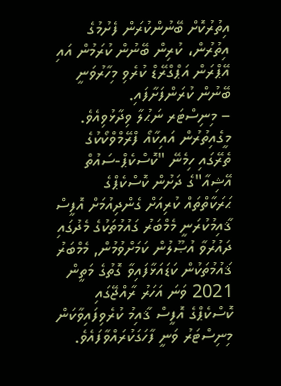އިތުރުކޮށް ބޭނުންކުރަން ފެށުމުގެ އިތުރުން، ކުރިން ބޭނުން ކުރަމުން އައި އޭޕްރަން އަޕްގްރޭޑް ކުރެވި މިހާރުވަނީ ބޭނުން ކުރަންފަށާފައި.
– މިނިސްޓަރ ނަޙުލާ ވިދާޅުވިއެވެ.
މީގެއިތުރުން އައިކާއޯ ފްރޭމްވްކޯކުގެ ތެރޭގައި ހިމެނޭ "ކޮސްކެޕް-ސައުތް އޭޝިއާ"ގެ ދަށުން ކޮސްކެޕްގެ ޙަރަކާތްތައް ކުރިއަށް ގެންދިއުމަށް އޮފީސް ޤާއިމުކުރަނީ މެމްބަރު ގައުމުތަކުގެ މެދުގައި ދައުރުވާ އުޞޫލުން ކަމަށްވުމުން, މެމްބަރު ޤައުމުތަކުން ކަޑައަޅާފައިވާ ގޮތުގެ މަތީން 2021 ވަނަ އަހަރު ރާއްޖޭގައި ކޮސްކެޕްގެ އޮފީސް ޤާއިމު ކުރެވިފައިވާކަން މިނިސްޓަރު ވަނީ ފާހަގަކުރައްވާފައެވެ.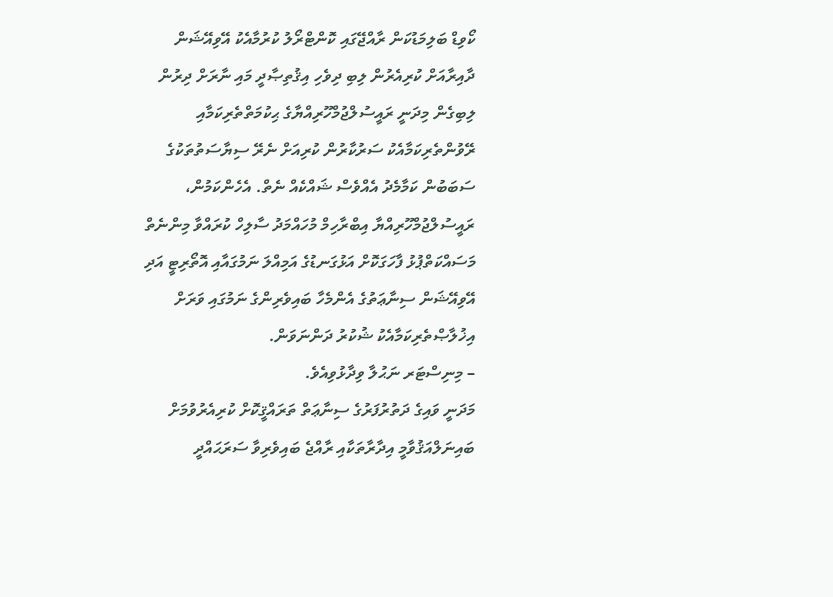ކޯވިޑް ބަލިމަޑުކަން ރާއްޖޭގައި ކޮންޓްރޯލު ކުރުމާއެކު އޭވިއޭޝަން ދާއިރާއަށް ކުރިއެރުން ލިބި ދިވެހި އިޤުތިޞާދީ މައި ނާރަށް ދިރުން ލިބިގެން މިދަނީ ރައީސުލްޖުމްހޫރިއްޔާގެ ޙިކުމަތްތެރިކަމާއި ރޭވުންތެރިކަމާއެކު ސަރުކާރުން ކުރިއަށް ނެރޭ ސިޔާސަތުތަކުގެ ސަބަބުން ކަމާމެދު އެއްވެސް ޝައްކެއް ނެތް. އެހެންކަމުން، ރައީސުލްޖުމްހޫރިއްޔާ އިބްރާހިމް މުހައްމަދު ސާލިހް ކުރައްވާ މިންނެތް މަސައްކަތްޕުޅު ފާހަގަކޮށް އަޅުގަނޑުގެ އަމިއްލަ ނަމުގައާއި އޮތޯރިޓީ އަދި އޭވިއޭޝަން ސިނާޢަތުގެ އެންމެހާ ބައިވެރިންގެ ނަމުގައި ވަރަށް އިޚުލާޞްތެރިކަމާއެކު ޝުކުރު ދަންނަވަން.
– މިނިސްޓަރ ނަޙުލާ ވިދާޅުވިއެވެ.
މަދަނީ ވައިގެ ދަތުރުފަރުގެ ސިނާޢަތް ތަރައްޤީކޮށް ކުރިއެރުވުމަށް ބައިނަލްއަޤުވާމީ އިދާރާތަކާއި ރާއްޖެ ބައިވެރިވާ ސަރަޙައްދީ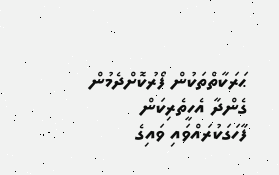ޙަރަކާތްތަކުން ފޯރުކޮށްދެމުން ގެންދާ އެހީތެރިކަން ފާހަގަކުރައްވައި ވައިގެ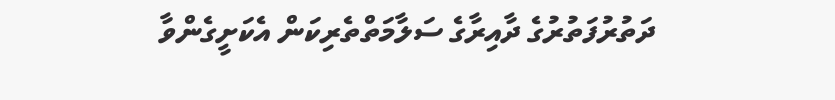ދަތުރުފަތުރުގެ ދާއިރާގެ ސަލާމަތްތެރިކަން އެކަށީގެންވާ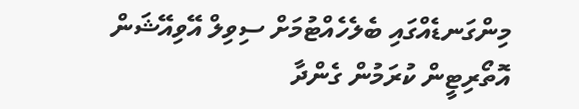މިންގަނޑެއްގައި ބެލެހެއްޓުމަށް ސިވިލް އޭވިއޭޝަން އޮތޯރިޓީން ކުރަމުން ގެންދާ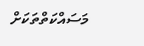މަސައްކަތްތަކަށް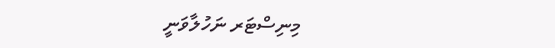މިނިސްޓަރ ނަހުލާވަނީ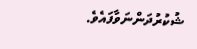ޝުކުރުދަންނަވާފައެވެ.